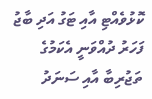ކޮޅުވެއްޓި އާއި ޓަގު އަދި ބާޖު ފަހަރު ދުއްވަނީ އެކަމުގެ ތަޖުރިބާ އާއި ސަނަދު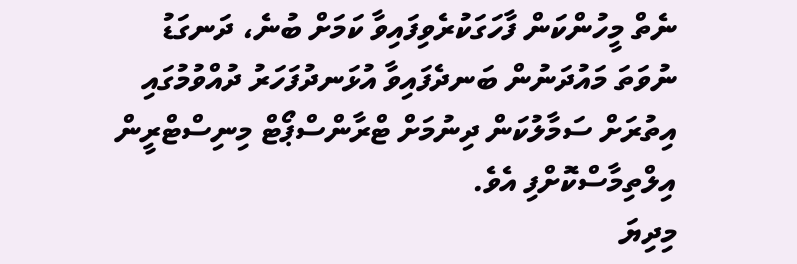ނެތް މީހުންކަން ފާހަގަކުރެވިފައިވާ ކަމަށް ބުނެ، ދަނގަޑު ނުވަތަ މައުދަނުން ބަނދެފައިވާ އުޅަނދުފަހަރު ދުއްވުމުގައި އިތުރަށް ސަމާލުކަން ދިނުމަށް ޓްރާންސްޕޯޓް މިނިސްޓްރީން އިލްތިމާސްކޮށްފި އެވެ.
މިދިޔަ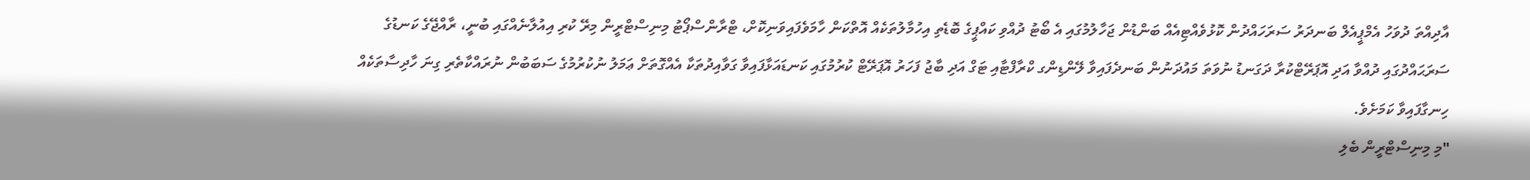އާދިއްތަ ދުވަހު އެމްޕީއެލް ބަނދަރު ސަރަހައްދުން ކޮޅުވެއްޓިއެއް ބަންޑުން ޖަހާލުމުގައި އެ ބޯޓު ދުއްވި ކައްޕީގެ ބޮޑެތި އިހުމާލުތަކެއް އޮތްކަން ހާމަވެފައިވަނިކޮށް، ޓްރާންސްޕޯޓު މިނިސްޓްރީން މިރޭ ކުރި އިއުލާނެއްގައި ބުނީ، ރާއްޖޭގެ ކަނޑުގެ ސަރަޙައްދުގައި ދުއްވާ އަދި އޮޕަރޭޓްކުރާ ދަގަނޑު ނުވަތަ މައުދަނުން ބަނދެފައިވާ ލޭންޑިންގ ކްރާފްޓާއި ޓަގް އަދި ބާޖު ފަހަރު އޮޕަރޭޓް ކުރުމުގައި ކަނޑައަޅާފައިވާ ގަވާއިދުތަކާ އެއްގޮތަށް ޢަމަލު ނުކުރުމުގެ ސަބަބުން ނުރައްކާތެރި ގިނަ ހާދިސާތަކެއް ހިނގާފައިވާ ކަމަށެވެ.
"މި މިނިސްޓްރީން ބެލި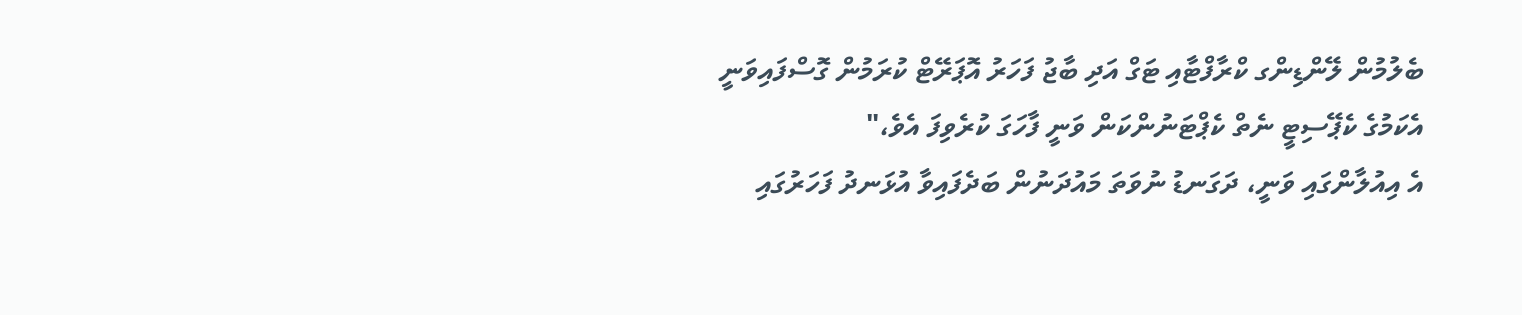ބެލުމުން ލޭންޑިންގ ކްރާފްޓާއި ޓަގް އަދި ބާޖު ފަހަރު އޮޕަރޭޓް ކުރަމުން ގޮސްފައިވަނީ އެކަމުގެ ކެޕޭސިޓީ ނެތް ކެޕްޓަނުންކަން ވަނީ ފާހަގަ ކުރެވިފަ އެވެ،"
އެ އިއުލާންގައި ވަނީ، ދަގަނޑު ނުވަތަ މައުދަނުން ބަދެފައިވާ އުޅަނދު ފަހަރުގައި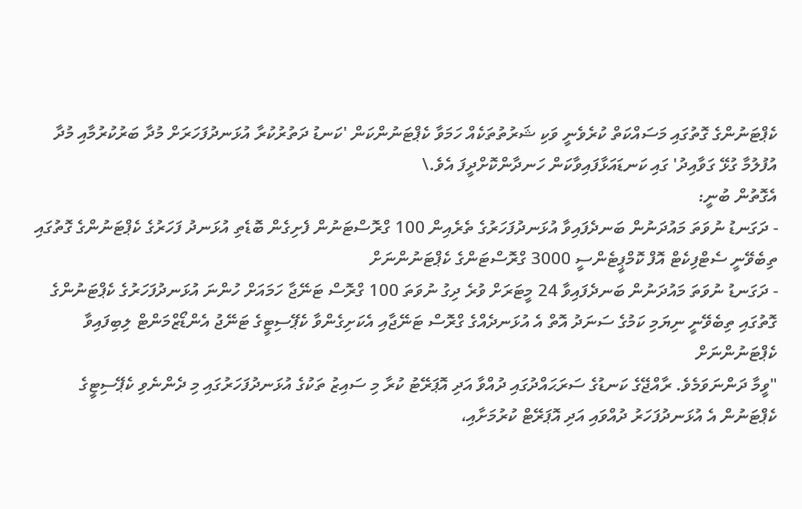ކެޕްޓަނުންގެ ގޮތުގައި މަސައްކަތް ކުރެވެނީ ވަކި ޝަރުތުތަކެއް ހަމަވާ ކެޕްޓަނުންކަން 'ކަނޑު ދަތުރުކުރާ އުޅަނދުފަހަރަށް މުދާ ބަރުކުރުމާއި މުދާ އުފުލުމާ ގުޅޭ ގަވާއިދު' ގައި ކަނޑައަޅާފައިވާކަން ހަނދާންކޮށްދީފަ އެވެ.\
އެގޮތުން ބުނީ:
- ދަގަނޑު ނުވަތަ މައުދަނުން ބަނދެފައިވާ އުޅަނދުފަހަރުގެ ތެރެއިން 100 ގްރޮސްޓަނުން ފެށިގެން ބޮޑެތި އުޅަނދު ފަހަރުގެ ކެޕްޓަނުންގެ ގޮތުގައި ތިބެވޭނީ ސެޓްފިކެޓް އޮފް ކޮމްޕީޓެންސީ 3000 ގްރޮސްޓަންގެ ކެޕްޓަނުންނަށް
- ދަގަނޑު ނުވަތަ މައުދަނުން ބަނދެފައިވާ 24 މީޓަރަށް ވުރެ ދިގު ނުވަތަ 100 ގްރޮސް ޓަނޭޖާ ހަމައަށް ހުންނަ އުޅަނދުފަހަރުގެ ކެޕްޓަނުންގެ ގޮތުގައި ތިބެވޭނީ ނިޔަމި ކަމުގެ ސަނަދު އޮތް އެ އުޅަނދެއްގެ ގްރޮސް ޓަނޭޖާއި އެކަށިގެންވާ ކެޕޭސިޓީގެ ޓަނޭޖު އެންޑޯޒްމަންޓް ލިބިފައިވާ ކެޕްޓަނުންނަށް
"ވީމާ ދަންނަވަމެވެ. ރާއްޖޭގެ ކަނޑުގެ ސަރަޙައްދުގައި ދުއްވާ އަދި އޮޕަރޭޓު ކުރާ މި ސައިޒު ތަކުގެ އުޅަނދުފަހަރުގައި މި ދެންނެވި ކެޕޭސިޓީގެ ކެޕްޓަނުން އެ އުޅަނދުފަހަރު ދުއްވައި އަދި އޮޕަރޭޓް ކުރުމަށާއި،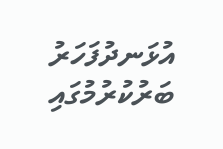އުޅަނދުފަހަރު ބަރުކުރުމުގައި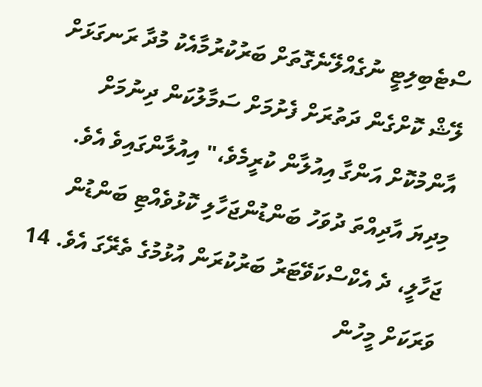ސްޓެބިލިޓީ ނުގެއްލޭނެގޮތަށް ބަރުކުރުމާއެކު މުދާ ރަނގަޅަށް ލޭޝް ކޮށްގެން ދަތުރަށް ފެށުމަށް ސަމާލުކަން ދިނުމަށް އާންމުކޮށް އަންގާ އިއުލާން ކުރީމެވެ،" އިއުލާންގައިވެ އެވެ.
މިދިޔަ އާދިއްތަ ދުވަހު ބަންޑުންޖަހާލި ކޮޅުވެއްޓި ބަންޑުން ޖަހާލީ، ދެ އެކްސްކަވޭޓަރު ބަރުކުރަން އުޅުމުގެ ތެރޭގަ އެވެ. 14 ވަރަކަށް މީހުން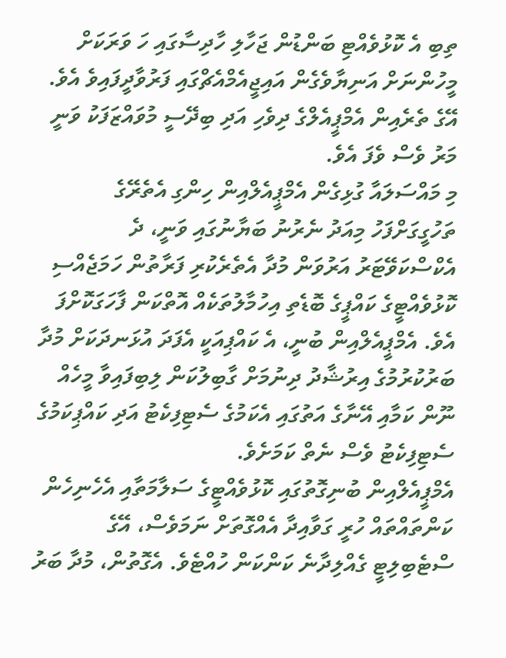ތިބި އެ ކޮޅުވެއްޓި ބަންޑުން ޖަހާލި ހާދިސާގައި ހަ ވަރަކަށް މީހުންނަށް އަނިޔާވެގެން އައިޖީއެމްއެޗްގައި ފަރުވާދީފައިވެ އެވެ. އޭގެ ތެރެއިން އެމްޕީއެލްގެ ދިވެހި އަދި ބިދޭސީ މުވައްޒަފަކު ވަނީ މަރު ވެސް ވެފަ އެވެ.
މި މައްސަލައާ ގުޅިގެން އެމްޕީއެލްއިން ހިންގި އެތެރޭގެ ތަހުގީގަށްފަހު މިއަދު ނެރުނު ބަޔާނުގައި ވަނީ، ދެ އެކްސްކަވޭޓަރު އަރުވަން މުދާ އެތެރެކުރި ފަރާތުން ހަމަޖެއްސި ކޮޅުވެއްޓީގެ ކައްޕީގެ ބޮޑެތި އިހުމާލުތަކެއް އޮތްކަން ފާހަގަކޮށްފަ އެވެ. އެމްޕީއެލްއިން ބުނީ، އެ ކައްޕިއަކީ އެފަދަ އުޅަނދަކަށް މުދާ ބަރުކުރުމުގެ އިރުޝާދު ދިނުމަށް ގާބިލުކަން ލިބިފައިވާ މީހެއް ނޫން ކަމާއި އޭނާގެ އަތުގައި އެކަމުގެ ސެޓިފިކެޓު އަދި ކައްޕިކަމުގެ ސެޓިފިކެޓު ވެސް ނެތް ކަމަށެވެ.
އެމްޕީއެލްއިން ބުނިގޮތުގައި ކޮޅުވެއްޓީގެ ސަލާމަތާއި އެހެނިހެން ކަންތައްތައް ހުރީ ގަވާއިދާ އެއްގޮތަށް ނަމަވެސް، އޭގެ ސްޓެބިލިޓީ ގެއްލިދާނެ ކަންކަން ހުއްޓެވެ. އެގޮތުން، މުދާ ބަރު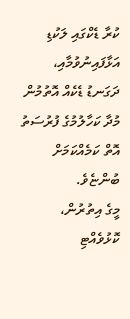ކުރާ ޑެކްގައި ލަކުޑި އަޅާފައިނުވުމާއި، ދަގަނޑު ޑެކެއް އޮތުމުން މުދާ ކަހާލުމުގެ ފުރުސަތު އޮތް ކަމެއްކަމަށް ބުންޏެވެ.
މީގެ އިތުރުން، ކޮޅުވެއްޓި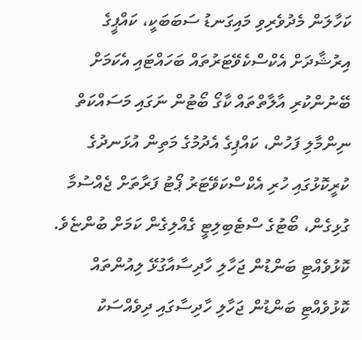ކަހާލަން މެދުވެރިވި މައިގަނޑު ސަބަބަކީ، ކައްޕީގެ އިރުޝާދަށް އެކްސްކެވޭޓަރުތައް ބަހައްޓައި އެކަމަށް ބޭނުންކުރި އާލާތްތައް ކާގޯ ބޯޓުން ނަގައި މަސައްކަތް ނިންމާލި ފަހުން، ކައްޕިގެ އެދުމުގެ މަތިން އުޅަނދުގެ ކުރީކޮޅުގައި ހުރި އެކްސްކަވޭޓަރު ޕޯޓު ފަރާތަށް ޖެއްސުމާ ގުޅިގެން، ބޯޓުގެ ސްޓެބިލިޓީ ގެއްލިގެން ކަމަށް ބުންޏެވެ.
ކޮޅުވެއްޓި ބަންޑުން ޖަހާލި ހާދިސާއާގުޅޭ ލިއުންތައް
ކޮޅުވެއްޓި ބަންޑުން ޖަހާލި ހާދިސާގައި ދިވެއްސަކު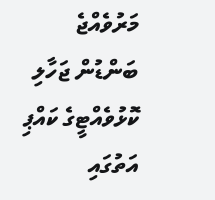މަރުވެއްޖެ
ބަންޑުން ޖަހާލި ކޮޅުވެއްޓީގެ ކައްޕި އަތުގައި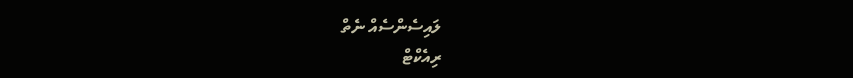ލައިސެންސެއް ނެތް
ރިއެކްޓް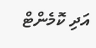އަދި ކޮމެންޓް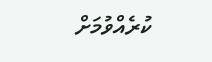ކުރެއްވުމަށް